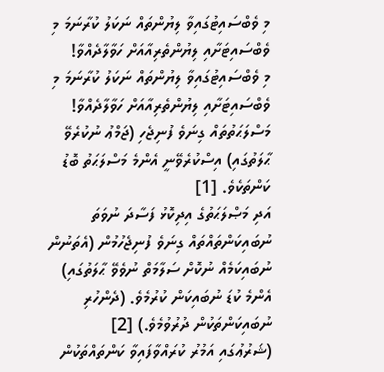މި ވެބްސައިޓުގައިވާ ލިޔުންތައް ނަކަލު ކުރާނަމަ މި ވެބްސައިޓަށާއި ލިޔުންތެރިއާއަށް ހަވާލާދެއްވާ!
މި ވެބްސައިޓުގައިވާ ލިޔުންތައް ނަކަލު ކުރާނަމަ މި ވެބްސައިޓަށާއި ލިޔުންތެރިއާއަށް ހަވާލާދެއްވާ!
މަސްލަޙަތުތައް ގިނަވެ ފުނިޖެހި (ޖަމްޢު ނުކުރެވޭ ޙާލަތުގައި) އިސްކުރެވޭނީ އެންމެ މަސްލަޙަތު ބޮޑު ކަންތަކެވެ. [1]
އަދި މަޞްލަޙަތުގެ އިދިކޮޅު ފަސާދަ ނުވަތަ ނުބައިކަންތައްތައް ގިނަވެ ފުނިޖެހުމުން (އެތަނުން ނުބައިކަމެއް ނުކޮށް ސަލާމަތް ނުވެވޭ ޙާލަތުގައި) އެންމެ ކުޑަ ނުބައިކަން ކުރުމެވެ. (ދެންހުރި ނުބައިކަންތަކުން ދުރުވުމެވެ.) [2]
(ޝަރުޢުގައި އަމުރު ކުރައްވާފައިވާ ކަންތައްތަކުން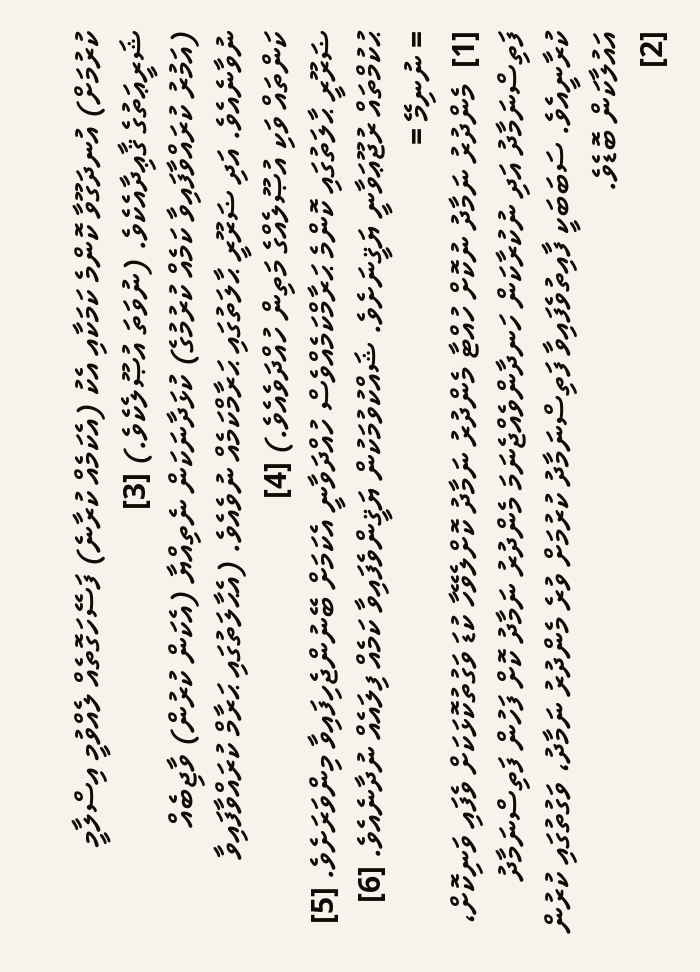ކުރުމަށް) އުނދަގޫވާ ކޮންމެ ކަމަކާއި އެކު (އެކަމެއް ކުރާނެ) ފަސޭހަގޮތެއް ލެއްވުމީ އިސްލާމީ ޝަރީޢަތުގެ ޤާޢިދާއެކެވެ. (ނުވަތަ އުޞޫލެކެވެ.) [3]
(އަމުރު ކުރައްވާފައިވާ ކަމެއް ކުރުމުގެ) ކުޅަދާނަކަން ނެތިއްޔާ (އެކަން ކުރުން) ވާޖިބެއް ނުވާނެއެވެ. އަދި ޟަރޫރީ ޙާލަތުގައި ޙަރާމްކަމެއް ނުވެއެވެ. (އެޙާލަތުގައި ޙަރާމް ކުރައްވާފައިވާ ކަންތައް ވަކި އުޞޫލެއްގެ މަތިން ހުއްދަވެއެވެ.) [4]
ޟަރޫރީ ޙާލަތުގައި ކޮންމެ ޙަރާމްކަމެއްވެސް ހުއްދަވާނީ އެކަމަށް ބޭނުންޖެހިފައިވާ މިންވަރަށެވެ. [5]
ޙުކުމްތައް ރުޖޫޢަވާނީ ޔަޤީނަށެވެ. ޝައްކުވުމަކުން ޔަޤީންވެފައިވާ ކަމެއް ފިލައެއް ނުދާނެއެވެ. [6]
= ނުނިމޭ =
[1]  މެންދުރު ނަމާދު ނުކޮށް ހުއްޓާ މެންދުރު ނަމާދު ކޮށްލެވޭހާ ކުޑަ ވަގުތުކޮޅަކަށް ވެފައި ވަނިކޮށް، ފަތިސްނަމާދު އަދި ނުކުރާކަން ހަނދާންވެއްޖެނަމަ މެންދުރު ނަމާދު ކޮށް ފަހުން ފަތިސްނަމާދު ކުރާނީއެވެ. ސަބަބަކީ ފާއިތުވެފައިވާ ފަތިސްނަމާދު ކުރުމަށް ވުރެ މެންދުރު ނަމާދު، ވަގުތުގައި ކުރުން އައުލާކަން ބޮޑެވެ.
[2]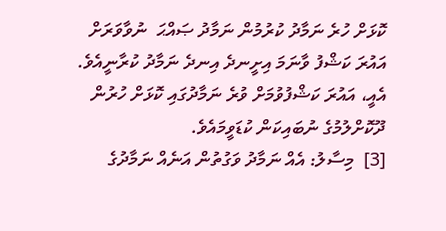ކޮޅަށް ހުރެ ނަމާދު ކުރުމުން ނަމާދު ޞައްޙަ  ނުވާވަރަށް އައުރަ ކަޝްފު ވާނަމަ އިށީނދެ އިނދެ ނަމާދު ކުރާނީއެވެ. އެއީ، އައުރަ ކަޝްފުވުމަށް ވުރެ ނަމާދުގައި ކޮޅަށް ހުރުން ދޫކޮށްލުމުގެ ނުބައިކަން ކުޑަވީމައެވެ.
[3]  މިސާލު: އެއް ނަމާދު ވަގުތުން އަނެއް ނަމާދުގެ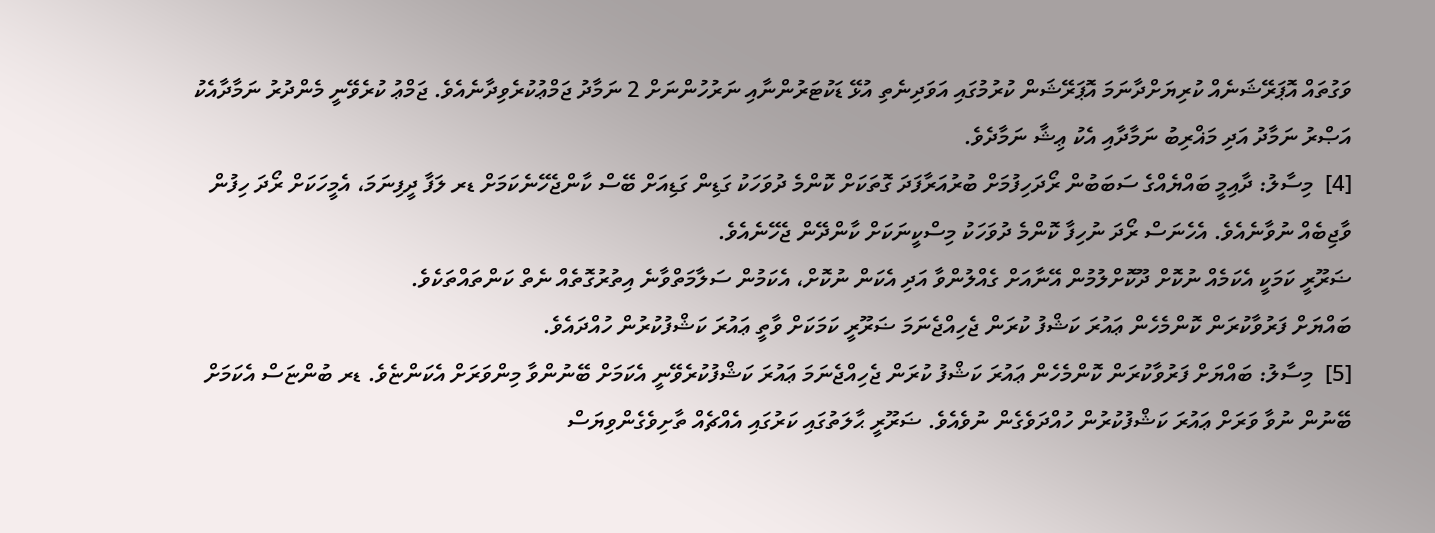ވަގުތައް އޮޕަރޭޝަނެއް ކުރިޔަށްދާނަމަ އޮޕަރޭޝަން ކުރުމުގައި އަވަދިނެތި އުޅޭ ޑަކުޓަރުންނާއި ނަރުހުންނަށް 2 ނަމާދު ޖަމްޢުކުރެވިދާނެއެވެ. ޖަމްޢު ކުރެވޭނީ މެންދުރު ނަމާދާއެކު އަޞްރު ނަމާދު އަދި މަޣްރިބު ނަމާދާއި އެކު ޢިޝާ ނަމާދެވެ.
[4]  މިސާލު: ދާއިމީ ބައްޔެއްގެ ސަބަބުން ރޯދަހިފުމަށް ބުރުއަރާފަދަ ގޮތަކަށް ކޮންމެ ދުވަހަކު ގަޑިން ގަޑިއަށް ބޭސް ކާންޖެހޭނެކަމަށް ޑރ ލަފާ ދީފިނަމަ، އެމީހަކަށް ރޯދަ ހިފުން ވާޖިބެއް ނުވާނެއެވެ. އެހެނަސް ރޯދަ ނުހިފާ ކޮންމެ ދުވަހަކު މިސްކީނަކަށް ކާންދޭން ޖެހޭނެއެވެ.
ޟަރޫރީ ކަމަކީ އެކަމެއް ނުކޮށް ދޫކޮށްލުމުން އޭނާއަށް ގެއްލުންވާ އަދި އެކަން ނުކޮށް، އެކަމުން ސަލާމަތްވާނެ އިތުރުގޮތެއް ނެތް ކަންތައްތަކެވެ.
ބައްޔަށް ފަރުވާކުރަން ކޮންމެހެން ޢައުރަ ކަޝްފު ކުރަން ޖެހިއްޖެނަމަ ޟަރޫރީ ކަމަކަށް ވާތީ ޢައުރަ ކަޝްފުކުރުން ހުއްދައެވެ.
[5]  މިސާލު: ބައްޔަށް ފަރުވާކުރަން ކޮންމެހެން ޢައުރަ ކަޝްފު ކުރަން ޖެހިއްޖެނަމަ ޢައުރަ ކަޝްފުކުރެވޭނީ އެކަމަށް ބޭނުންވާ މިންވަރަށް އެކަންޏެވެ. ޑރ ބުންޏަސް އެކަމަށް ބޭނުން ނުވާ ވަރަށް ޢައުރަ ކަޝްފުކުރުން ހުއްދަވެގެން ނުވެއެވެ. ޟަރޫރީ ޙާލަތުގައި ކަރުގައި އެއްޗެއް ތާށިވެގެންވިޔަސް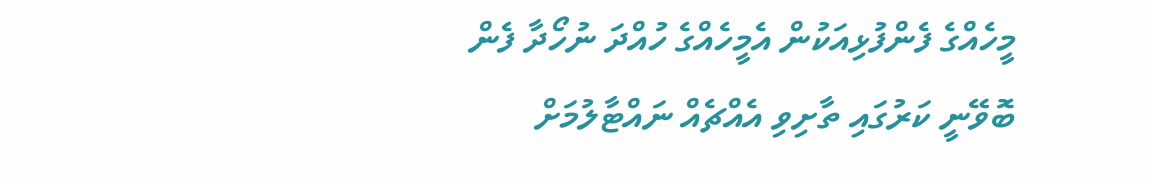މީހެއްގެ ފެންފުޅިއަކުން އެމީހެއްގެ ހުއްދަ ނުހޯދާ ފެން ބޮވޭނީ ކަރުގައި ތާށިވި އެއްޗެއް ނައްޓާލުމަށް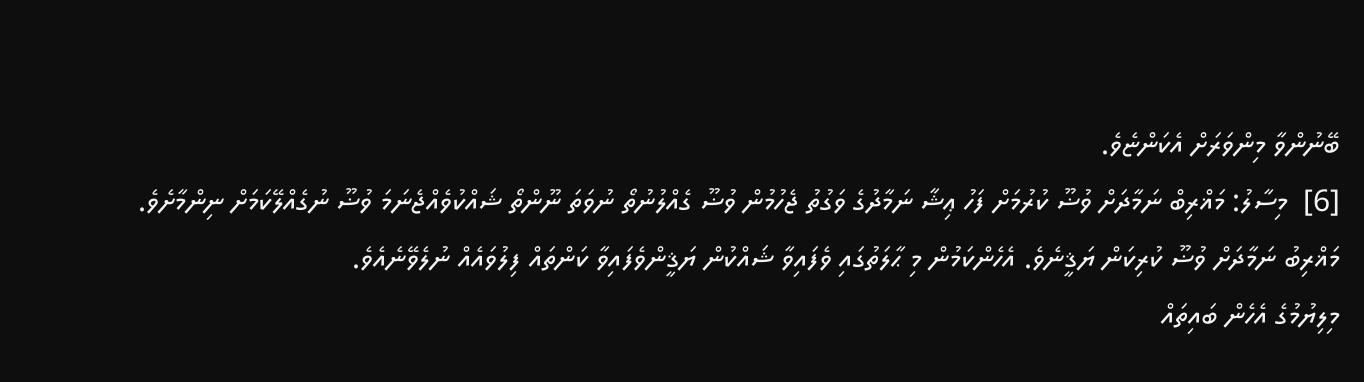ބޭނުންވާ މިންވަރަށް އެކަންޏެވެ.
[6]  މިސާލު: މަޣްރިބް ނަމާދަށް ވުޟޫ ކުރުމަށް ފަހު ޢިޝާ ނަމާދުގެ ވަގުތު ޖެހުމުން ވުޟޫ ގެއްލުނުތޯ ނުވަތަ ނޫންތޯ ޝައްކުވެއްޖެނަމަ ވުޟޫ ނުގެއްލޭކަމަށް ނިންމާށެވެ. މަޣްރިބު ނަމާދަށް ވުޟޫ ކުރިކަން ޔަޤީނެވެ. އެހެންކަމުން މި ޙާލަތުގައި ވެފައިވާ ޝައްކުން ޔަޤީންވެފައިވާ ކަންތައް ފިލުވައެއް ނުލެވޭނެއެވެ.
މިލިޔުމުގެ އެހެން ބައިތައް